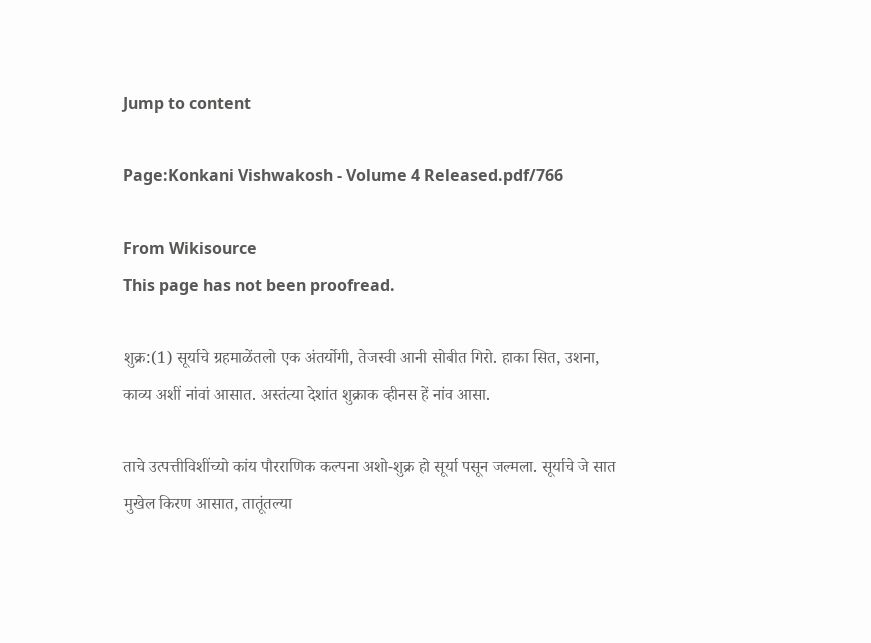Jump to content

Page:Konkani Vishwakosh - Volume 4 Released.pdf/766

From Wikisource
This page has not been proofread.

शुक्र:(1) सूर्याचे ग्रहमाळेंतलो एक अंतर्योगी, तेजस्वी आनी सोबीत गिरो. हाका सित, उशना, काव्य अशीं नांवां आसात. अस्तंत्या देशांत शुक्राक व्हीनस हें नांव आसा.

ताचे उत्पत्तीविशींच्यो कांय पौरराणिक कल्पना अशो-शुक्र हो सूर्या पसून जल्मला. सूर्याचे जे सात मुखेल किरण आसात, तातूंतल्या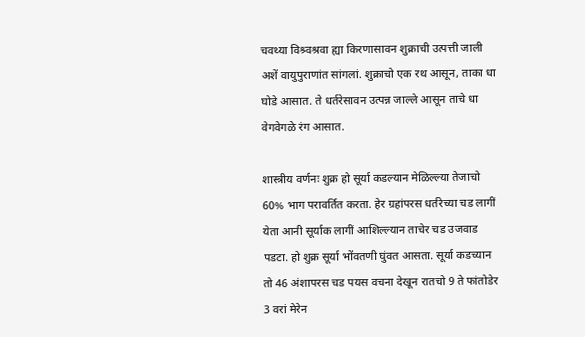चवथ्या विश्र्वश्रवा ह्या किरणासावन शुक्राची उत्पत्ती जाली अशें वायुपुराणांत सांगलां. शुक्राचो एक रथ आसून, ताका धा घोडे आसात. ते धर्तरेसावन उत्पन्न जाल्ले आसून ताचे धा वेगवेगळे रंग आसात.

शास्त्रीय वर्णनः शुक्र हो सूर्या कडल्यान मेळिल्ल्या तेजाचो 60% भाग परावर्तित करता. हेर ग्रहांपरस धर्तरेच्या चड लागीं येता आनी सूर्याक लागीं आशिल्ल्यान ताचेर चड उजवाड पडटा. हो शुक्र सूर्या भोंवतणी घुंवत आसता. सूर्या कडच्यान तो 46 अंशापरस चड पयस वचना देखून रातचो 9 ते फांतोडेर 3 वरां मेरेन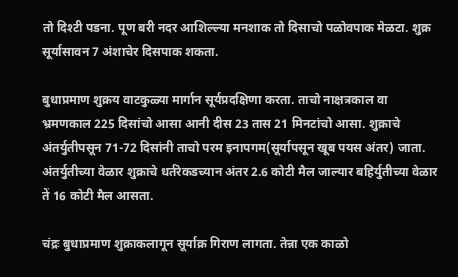तो दिश्टी पडना. पूण बरी नदर आशिल्ल्या मनशाक तो दिसाचो पळोवपाक मेळटा. शुक्र सूर्यासावन 7 अंशाचेर दिसपाक शकता.

बुधाप्रमाण शुक्रय वाटकुळ्या मार्गान सूर्यप्रदक्षिणा करता. ताचो नाक्षत्रकाल वा भ्रमणकाल 225 दिसांचो आसा आनी दीस 23 तास 21 मिनटांचो आसा. शुक्राचे अंतर्युतीपसून 71-72 दिसांनी ताचो परम इनापगम(सूर्यापसून खूब पयस अंतर) जाता. अंतर्युतीच्या वेळार शुक्राचे धर्तरेकडच्यान अंतर 2.6 कोटी मैल जाल्यार बहिर्युतीच्या वेळार तें 16 कोटी मैल आसता.

चंद्रः बुधाप्रमाण शुक्राकलागून सूर्याक्र गिराण लागता. तेन्ना एक काळो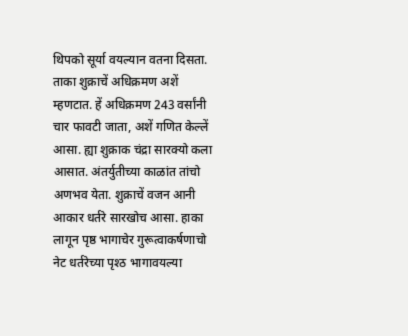थिपको सूर्या वयल्यान वतना दिसता. ताका शुक्राचें अधिक्रमण अशें म्हणटात. हें अधिक्रमण 243 वर्सांनी चार फावटी जाता, अशें गणित केल्लें आसा. ह्या शुक्राक चंद्रा सारक्यो कला आसात. अंतर्युतीच्या काळांत तांचो अणभव येता. शुक्राचें वजन आनी आकार धर्तरे सारखोच आसा. हाका लागून पृष्ठ भागाचेर गुरूत्वाकर्षणाचो नेट धर्तरेच्या पृश्ठ भागावयल्या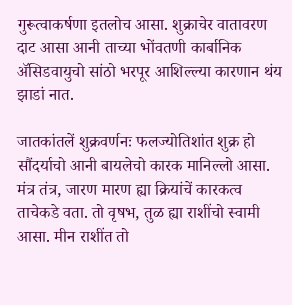गुरूत्वाकर्षणा इतलोच आसा. शुक्राचेर वातावरण दाट आसा आनी ताच्या भोंवतणी कार्बानिक ॲसिडवायुचो सांठो भरपूर आशिल्ल्या कारणान थंय झाडां नात.

जातकांतलें शुक्रवर्णनः फलज्योतिशांत शुक्र हो सौंदर्याचो आनी बायलेचो कारक मानिल्लो आसा. मंत्र तंत्र, जारण मारण ह्या क्रियांचें कारकत्व ताचेकडे वता. तो वृषभ, तुळ ह्या राशींचो स्वामी आसा. मीन राशींत तो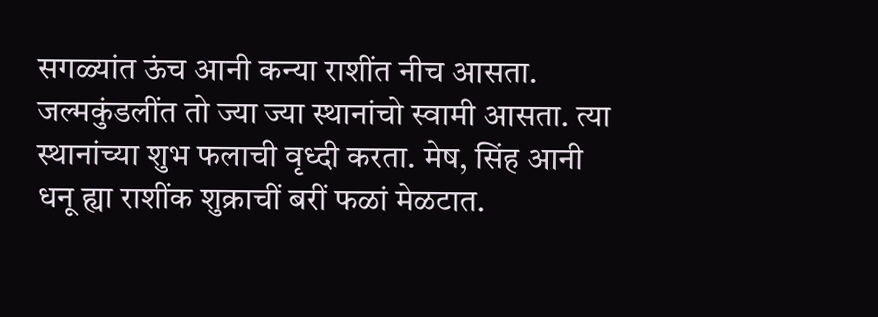सगळ्यांत ऊंच आनी कन्या राशींत नीच आसता. जल्मकुंडलींत तो ज्या ज्या स्थानांचो स्वामी आसता. त्या स्थानांच्या शुभ फलाची वृध्दी करता. मेष, सिंह आनी धनू ह्या राशींक शुक्राचीं बरीं फळां मेळटात.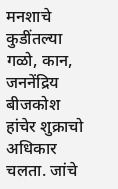मनशाचे कुडींतल्या गळो, कान, जननेंद्रिय बीजकोश हांचेर शुक्राचो अधिकार चलता. जांचे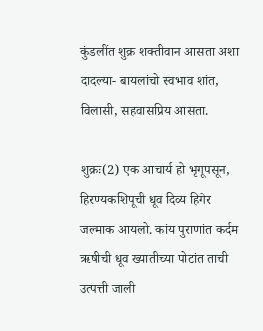कुंडलींत शुक्र शक्तीवान आसता अशा दादल्या- बायलांचो स्वभाव शांत, विलासी, सहवासप्रिय आसता.

शुक्रः(2) एक आचार्य हो भृगूपसून, हिरण्यकशिपूची धूव दिव्य हिगेर जल्माक आयलो. कांय पुराणांत कर्दम ऋषीची धूव ख्यातीच्या पोटांत ताची उत्पत्ती जाली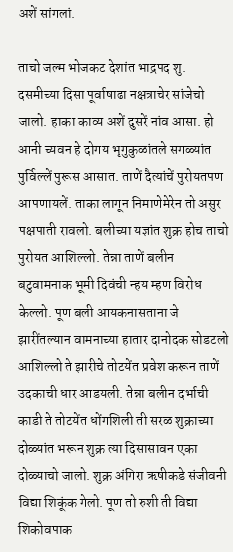अशें सांगलां.

ताचो जल्म भोजकट देशांत भाद्रपद शु. दसमीच्या दिसा पूर्वाषाढा नक्षत्राचेर सांजेचो जालो. हाका काव्य अशें दुसरें नांव आसा. हो आनी च्यवन हे दोगय भृगुकुळांतले सगळ्यांत पुर्विल्लें पुरूस आसात. ताणें दैत्यांचें पुरोयतपण आपणायलें. ताका लागून निमाणेमेरेन तो असुर पक्षपाती रावलो. बलीच्या यज्ञांत शुक्र होच ताचो पुरोयत आशिल्लो. तेन्ना ताणें बलीन बटुवामनाक भूमी दिवंची न्हय म्हण विरोध केल्लो. पूण बली आयकनासताना जे झारींतल्यान वामनाच्या हातार दानोदक सोडटलो आशिल्लो ते झारीचे तोटयेंत प्रवेश करून ताणें उदकाची धार आडयली. तेन्ना बलीन दर्भाची काडी ते तोटयेंत धोंगशिली ती सरळ शुक्राच्या दोळ्यांत भरून शुक्र त्या दिसासावन एका दोळ्याचो जालो. शुक्र अंगिरा ऋषीकडे संजीवनी विद्या शिकूंक गेलो. पूण तो रुशी ती विद्या शिकोवपाक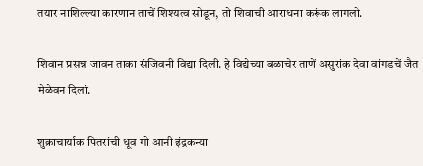तयार नाशिल्ल्या कारणान ताचें शिश्यत्व सोडून, तो शिवाची आराधना करूंक लागलो.

शिवान प्रसन्न जावन ताका संजिवनी विद्या दिली. हे विद्येच्या बळाचेर ताणें असुरांक देवा वांगडचें जैत मेळेवन दिलां.

शुक्राचार्याक पितरांची धूव गो आनी इंद्रकन्या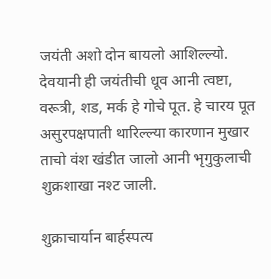जयंती अशो दोन बायलो आशिल्ल्यो. देवयानी ही जयंतीची धूव आनी त्वष्टा, वरूत्री, शड, मर्क हे गोचे पूत. हे चारय पूत असुरपक्षपाती थारिल्ल्या कारणान मुखार ताचो वंश खंडीत जालो आनी भृगुकुलाची शुक्रशाखा नश्ट जाली.

शुक्राचार्यान बार्हस्पत्य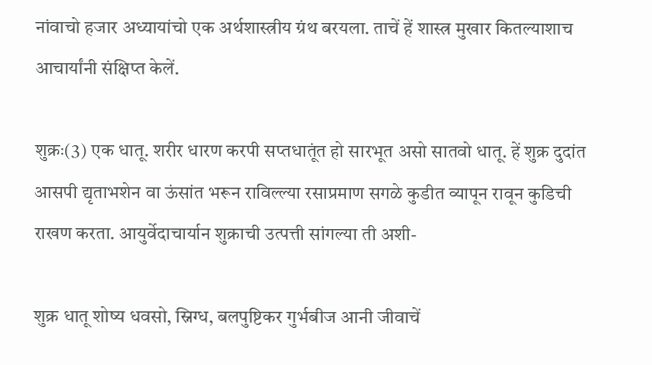नांवाचो हजार अध्यायांचो एक अर्थशास्त्रीय ग्रंथ बरयला. ताचें हें शास्त्र मुखार कितल्याशाच आचार्यांनी संक्षिप्त केलें.

शुक्रः(3) एक धातू. शरीर धारण करपी सप्तधातूंत हो सारभूत असो सातवो धातू. हें शुक्र दुदांत आसपी द्यृताभशेन वा ऊंसांत भरून राविल्ल्या रसाप्रमाण सगळे कुडीत व्यापून रावून कुडिची राखण करता. आयुर्वेदाचार्यान शुक्राची उत्पत्ती सांगल्या ती अशी-

शुक्र धातू शोष्य धवसो, स्निग्ध, बलपुष्टिकर गुर्भबीज आनी जीवाचें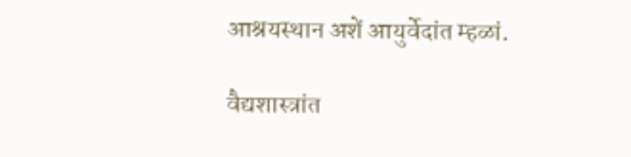आश्रयस्थान अशें आयुर्वेदांत म्हळां.

वैद्यशास्त्रांत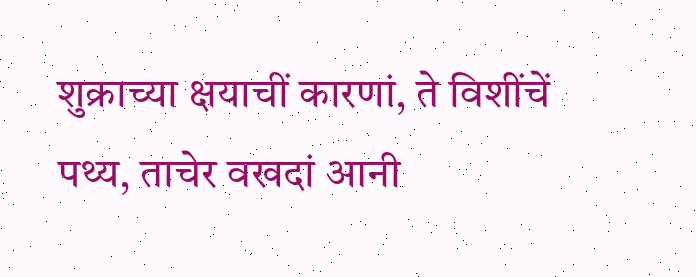शुक्राच्या क्षयाचीं कारणां, ते विशींचें पथ्य, ताचेर वखदां आनी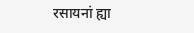रसायनां ह्या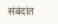संबंदांत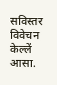सविस्तर विवेचन केल्लें आसा.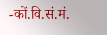-कों.वि.सं.मं.